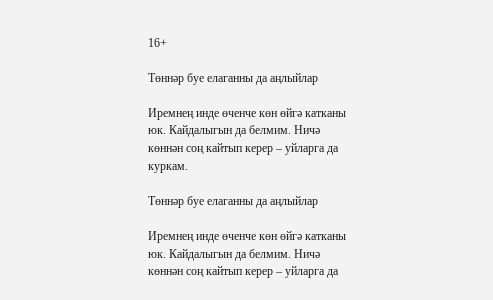16+

Төннәр буе елаганны да аңлыйлар

Иремнең инде өченче көн өйгә катканы юк. Кайдалыгын да белмим. Ничә көннән соң кайтып керер – уйларга да куркам.

Төннәр буе елаганны да аңлыйлар

Иремнең инде өченче көн өйгә катканы юк. Кайдалыгын да белмим. Ничә көннән соң кайтып керер – уйларга да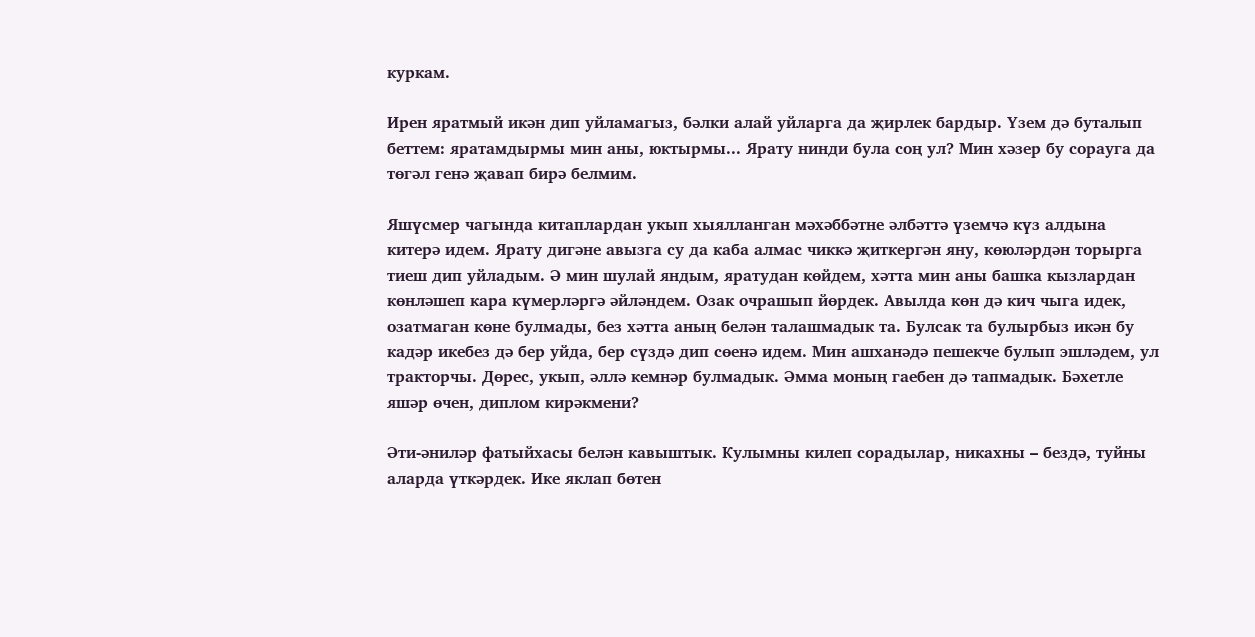куркам.

Ирен яратмый икән дип уйламагыз, бәлки алай уйларга да җирлек бардыр. Үзем дә буталып беттем: яратамдырмы мин аны, юктырмы... Ярату нинди була соң ул? Мин хәзер бу сорауга да төгәл генә җавап бирә белмим.

Яшүсмер чагында китаплардан укып хыялланган мәхәббәтне әлбәттә үземчә күз алдына китерә идем. Ярату дигәне авызга су да каба алмас чиккә җиткергән яну, көюләрдән торырга тиеш дип уйладым. Ә мин шулай яндым, яратудан көйдем, хәтта мин аны башка кызлардан көнләшеп кара күмерләргә әйләндем. Озак очрашып йөрдек. Авылда көн дә кич чыга идек, озатмаган көне булмады, без хәтта аның белән талашмадык та. Булсак та булырбыз икән бу кадәр икебез дә бер уйда, бер сүздә дип сөенә идем. Мин ашханәдә пешекче булып эшләдем, ул тракторчы. Дөрес, укып, әллә кемнәр булмадык. Әмма моның гаебен дә тапмадык. Бәхетле яшәр өчен, диплом кирәкмени?

Әти-әниләр фатыйхасы белән кавыштык. Кулымны килеп сорадылар, никахны – бездә, туйны аларда үткәрдек. Ике яклап бөтен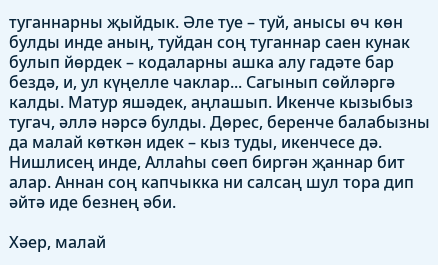туганнарны җыйдык. Әле туе – туй, анысы өч көн булды инде аның, туйдан соң туганнар саен кунак булып йөрдек – кодаларны ашка алу гадәте бар бездә, и, ул күңелле чаклар... Сагынып сөйләргә калды. Матур яшәдек, аңлашып. Икенче кызыбыз тугач, әллә нәрсә булды. Дөрес, беренче балабызны да малай көткән идек – кыз туды, икенчесе дә. Нишлисең инде, Аллаһы сөеп биргән җаннар бит алар. Аннан соң капчыкка ни салсаң шул тора дип әйтә иде безнең әби.

Хәер, малай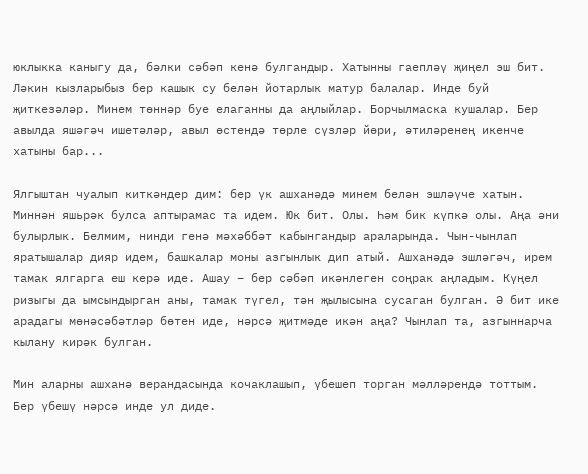юклыкка каныгу да, бәлки сәбәп кенә булгандыр. Хатынны гаепләү җиңел эш бит. Ләкин кызларыбыз бер кашык су белән йотарлык матур балалар. Инде буй җиткезәләр. Минем төннәр буе елаганны да аңлыйлар. Борчылмаска кушалар. Бер авылда яшәгәч ишетәләр, авыл өстендә төрле сүзләр йөри, әтиләренең икенче хатыны бар...

Ялгыштан чуалып киткәндер дим: бер үк ашханәдә минем белән эшләүче хатын. Миннән яшьрәк булса аптырамас та идем. Юк бит. Олы. Һәм бик күпкә олы. Аңа әни булырлык. Белмим, нинди генә мәхәббәт кабынгандыр араларында. Чын-чынлап яратышалар дияр идем, башкалар моны азгынлык дип атый. Ашханәдә эшләгәч, ирем тамак ялгарга еш керә иде. Ашау – бер сәбәп икәнлеген соңрак аңладым. Күңел ризыгы да ымсындырган аны, тамак түгел, тән җылысына сусаган булган. Ә бит ике арадагы мөнәсәбәтләр бөтен иде, нәрсә җитмәде икән аңа? Чынлап та, азгыннарча кылану кирәк булган.

Мин аларны ашханә верандасында кочаклашып, үбешеп торган мәлләрендә тоттым. Бер үбешү нәрсә инде ул диде.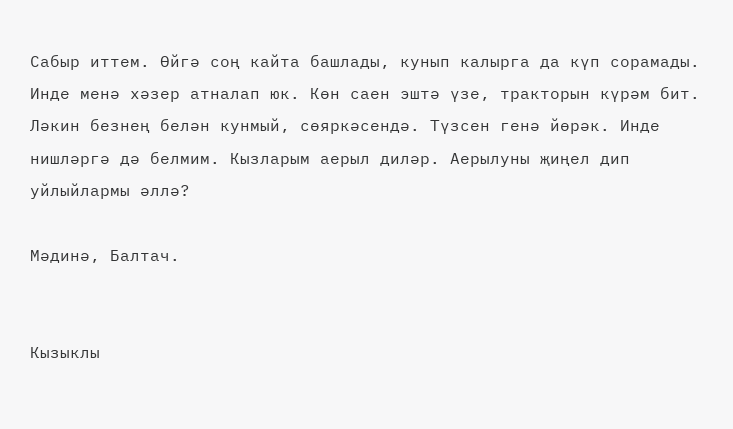Сабыр иттем. Өйгә соң кайта башлады, кунып калырга да күп сорамады. Инде менә хәзер атналап юк. Көн саен эштә үзе, тракторын күрәм бит. Ләкин безнең белән кунмый, сөяркәсендә. Түзсен генә йөрәк. Инде нишләргә дә белмим. Кызларым аерыл диләр. Аерылуны җиңел дип уйлыйлармы әллә?

Мәдинә, Балтач.


Кызыклы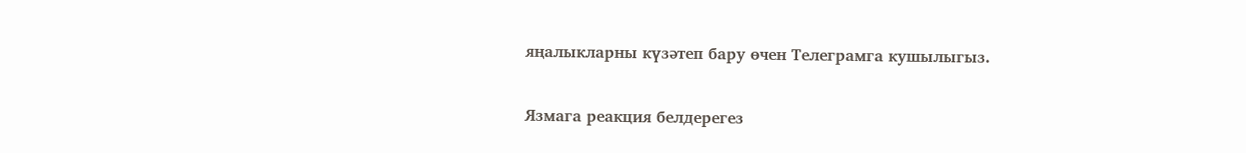яңалыкларны күзәтеп бару өчен Телеграмга кушылыгыз.

Язмага реакция белдерегез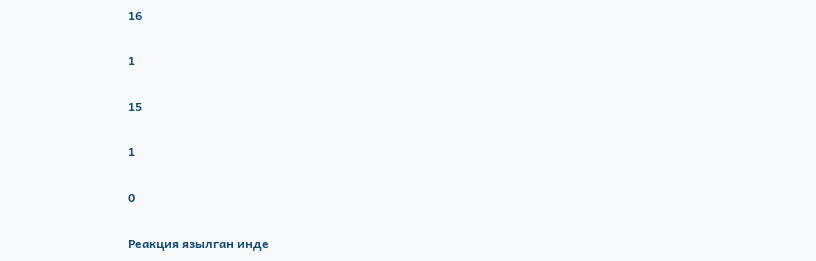16

1

15

1

0

Реакция язылган инде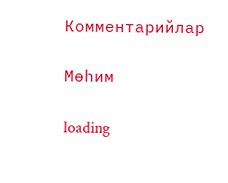Комментарийлар

Мөһим

loading